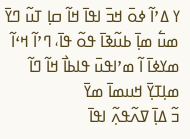ߌ ߡߴߊ߬ ߦߋ߫ ߞߏ߫ ߊߟߊ߫ ߞߊ߬ ߛߊ߲ ߠߎ߬ ߣߌ߫ ߘߎ߱ ߘߊ߲߫ ߕߎ߬ߢߊ߫ ߟߋ߬ ߟߊ߫، ߣߴߊ߬ ߞߵߊ߬ ߘߌߦߊ߫ ߊ߬ ߘߴߊߟߎ߫ ߟߊߕߊ߯ ߞߊ߬ ߣߊ߬ ߘߊ߲ߠߌ߲߫ ߞߎߘߊ߫ ߘߌ߫
ߏ߬ ߡߊ߲߫ ߜߍ߬ߟߍ߲߬ ߊߟߊ߫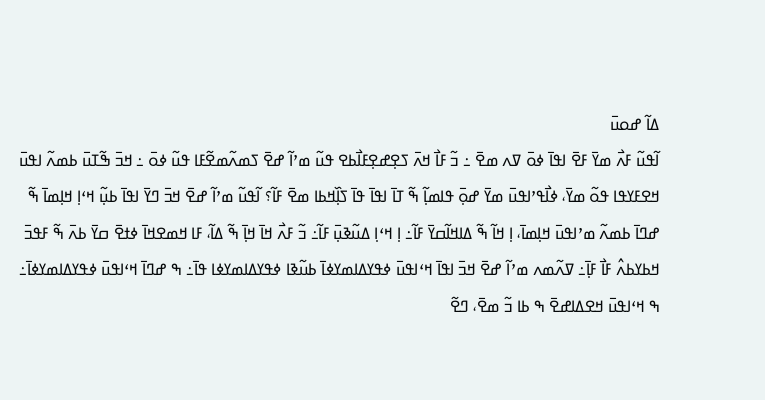ߡߊ߬ ߝߋߎ߫
ߊ߬ߟߎ߬ ߓߍ߯ ߘߌ߫ ߓߐ߫ ߊߟߊ߫ ߦߋ߫ ߜߍ ߘߐ߫ ߸ ߏ߬ ߓߊ߯ ߞߍ߫ ߖߐ߲ߝߐ߲ߓߊ߯ߕߐ ߟߎ߬ ߘߴߊ߬ ߝߐ߫ ߖߘߍ߬ߘߐ߬ߓߊ ߟߎ߬ ߦߋ߫ ߸ ߞߏ߫ ߒ߬ߠߎ߫ ߕߘߍ߬ ߊߟߎ߫ ߞߐߓߌߟߊ ߟߋ߬ ߘߌ߫، ߦߊ߯ߟߴߊߟߎ߫ ߘߌ߫ ߝߋ߲߫ ߟߊߘߊ߲߬ ߒ߬ ߠߊ߫ ߊߟߊ߫ ߟߊ߫ ߖߊ߲߰ߞߕߊ ߘߐ߫ ߓߊ߬؟ ߊ߬ߟߎ߬ ߘߴߊ߬ ߝߐ߫ ߞߏ߫ ߣߌ߫ ߊߟߊ߫ ߕߎ߲߬ ߞߵߊ߲ ߞߊ߲ߘߊ߫ ߒ߬ ߝߣߊ߫ ߕߘߍ߬ ߘߴߊߟߎ߫ ߞߊ߲ߘߊ߫، ߊ߲ ߞߊ߬ ߒ߬ ߡߊߞߊ߬ߛߌ߫ ߓߊ߬߸ ߊ߲ ߞߵߊ߲ ߡߎ߬ߢߎ߲߫ ߓߊ߬߸ ߏ߬ ߓߍ߯ ߞߊ߫ ߞߊ߲߫ ߒ߬ ߡߊ߬، ߓߊ ߞߘߐߞߊ߫ ߦߙߐ߫ ߛߌ߫ ߕߍ߫ ߒ߬ ߓߟߏ߫
ߞߕߌߕߍ߮ ߓߊ߯ ߓߊ߲߫߸ ߜߍ߬ߘߍ ߘߴߊ߬ ߝߐ߫ ߞߏ߫ ߊߟߊ߫ ߞߵߊߟߎ߫ ߦߟߌߡߊߘߌߦߊ߫ ߕߎ߬ߢߊ ߦߟߌߡߊߘߌߦߊ ߟߊ߫߸ ߒ ߝߣߊ߫ ߞߵߊߟߎ߫ ߦߟߌߡߊߘߌߦߊ߫߸ ߒ ߞߵߊߟߎ߫ ߞߐߡߊߝߐ߫ ߒ ߕߊ ߏ߬ ߘߐ߫، ߣߐ߬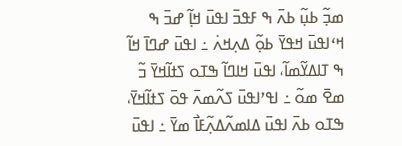ߘߏ߲߬ ߕߎ߲߬ ߕߍ߫ ߒ ߓߟߏ߫ ߊߟߎ߫ ߞߊ߲߬ ߝߏ߫ ߒ ߞߵߊߟߎ߫ ߞߟߌ߫ ߕߋ߲߬ ߡߍ߲ߞߍ߭ ߸ ߊߟߎ߫ ߝߣߊ߫ ߞߊ߬ ߒ ߠߊߡߌ߬ߘߊ߬، ߊߟߎ߫ ߞߊߣߊ߬ ߒߠߋ ߖߙߊ߬ߞߌ߫ ߏ߬ ߘߐ߫ ߘߋ߬ ߸ ߊߟߴߊߟߎ߫ ߖߍ߬ߘߍ߫ ߟߋ߫ ߖߙߊ߬ߞߌ߫، ߒߠߋ ߕߍ߫ ߊߟߎ߫ ߡߊߘߍ߬ߡߍ߲߬ߓߊ߯ ߘߌ߫ ߸ ߊߟߎ߫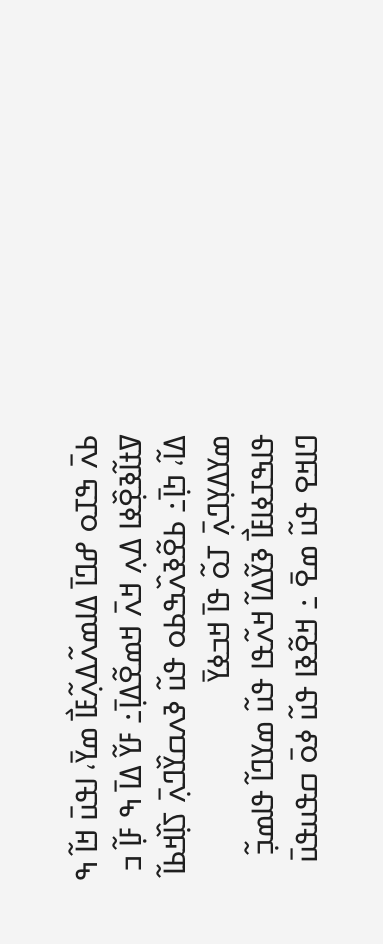ߕߍ߫ ߒߠߋ ߝߣߊ߫ ߡߊߘߍ߬ߡߍ߲߬ߓߊ߯ ߘߌ߫، ߊߟߎ߫ ߞߊ߬ ߒ ߜߙߊ߬ߢߐ߲߰ߦߊ ߡߍ߲ ߞߍ߫ ߞߘߐ߬ߡߊ߲߫߸ ߓߌ߬ ߡߊ߫ ߒ ߓߊ߲߬ ߏ ߡߊ߬، ߤߊ߲߫߸ ߕߐ߬ߢߍ߰ߒߕߋ ߟߎ߬ ߢߍߛߌ߰ߣߍ߲߫ ߖߊ߲߰ߞߕߊ߬ ߘߌߡߌ߲ߣߍ߲߫ ߠߋ߬ ߟߊ߫ ߞߏߦߌ߫
ߟߊߒߠߦߊߓߊ߯ ߢߌ߬ߡߊ߬ ߞߍ߬ߟߊ ߟߎ߬ ߘߌߣߊ߬ ߟߊߘߏ߲߬ ߣߊߞߐ ߟߎ߬ ߘߐ߫ ߸ ߞߐ߬ߢߊ ߟߎ߬ ߦߋ߫ ߛߟߎߟߎ߫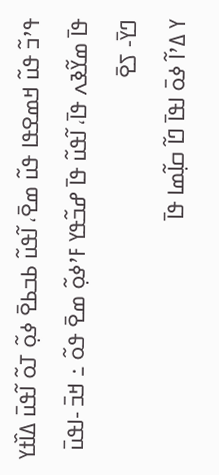ߟߴߏ߬ ߟߎ߬ ߞߘߐߟߊ ߟߎ߬ ߘߐ߫، ߊ߬ߟߎ߬ ߕߏߕߐ߫ ߦߋ߲߬ ߠߋ߬ ߊ߬ߟߎ߫ ߡߊ߰ߙߌ ߟߊ߫ ߘߌ߬ߢߍ ߟߊ߫، ߊ߬ߟߎ߬ ߟߊ߫ ߝߏ߬ߟߌ ߓߴߦߋ߲߬ ߘߐ߫ ߟߋ߬ ߸ ߞߏ߫ -ߊߟߎ߫ ߣߌ߫- ߖߐ߫
ߌ ߡߴߊ߬ ߦߋ߫ ߊߟߊ߫ ߣߊ߬ ߛߊ߲߬ߘߊ ߟߊ߫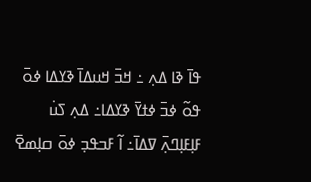ߟߊ߫ ߢߊ ߡߍ߲ ߸ ߞߏ߫ ߞߎߡߊ߫ ߢߌߡߊ ߦߋ߫ ߟߋ߬ ߦߏ߫ ߦߙߌ߫ ߢߌߡߊ߸ ߡߍ߲ ߖߎ߭ ߓߊ߲ߓߊ߲ߣߍ߲߫ ߜߡߊ߫߸ ߊ߬ ߓߏߟߏ߲ ߦߋ߫ ߛߊ߲ߘߐ߫